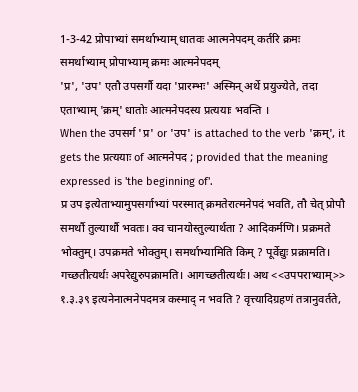1-3-42 प्रोपाभ्यां समर्थाभ्याम् धातवः आत्मनेपदम् कर्तरि क्रमः
समर्थाभ्याम् प्रोपाभ्याम् क्रमः आत्मनेपदम्
'प्र', 'उप' एतौ उपसर्गौ यदा 'प्रारम्भः' अस्मिन् अर्थे प्रयुज्येते, तदा एताभ्याम् 'क्रम्' धातोः आत्मनेपदस्य प्रत्ययाः भवन्ति ।
When the उपसर्ग 'प्र' or 'उप' is attached to the verb 'क्रम्', it gets the प्रत्ययाः of आत्मनेपद ; provided that the meaning expressed is 'the beginning of'.
प्र उप इत्येताभ्यामुपसर्गाभ्यां परस्मात् क्रमतेरात्मनेपदं भवति, तौ चेत् प्रोपौ समर्थौ तुल्यार्थौ भवतः। क्व चानयोस्तुल्यार्थता ? आदिकर्मणि। प्रक्रमते भोक्तुम्। उपक्रमते भोक्तुम्। समर्थाभ्यामिति किम् ? पूर्वेद्युः प्रक्रामति। गच्छतीत्यर्थः अपरेद्युरुपक्रामति। आगच्छतीत्यर्थः। अथ <<उपपराभ्याम्>> १.३.३९ इत्यनेनात्मनेपदमत्र कस्माद् न भवति ? वृत्त्यादिग्रहणं तत्रानुवर्तते,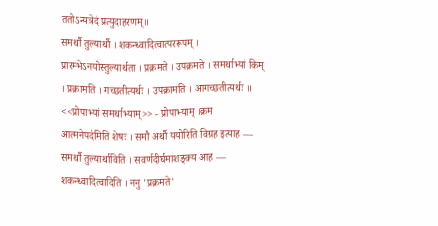ततोऽन्यत्रेदं प्रत्युदाहरणम्॥
समर्थौ तुल्यार्थौ । शकन्ध्वादित्वात्पररूपम् । प्रारम्भेऽनयोस्तुल्यार्थता । प्रक्रमते । उपक्रमते । समर्थाभ्यां किम् । प्रक्रामति । गच्छतीत्यर्थः । उपक्रामति । आगच्छतीत्यर्थः ॥
<<प्रोपाभ्यां समर्थाभ्याम्>> - प्रोपाभ्याम् ।क्रम आत्मनेपद॑मिति शेषः । समौ अर्थौ ययोरिति विग्रह इत्याह — समर्थौ तुल्यार्थाविति । सवर्णदीर्घमाशङ्क्य आह — शकन्ध्वादित्वादिति । ननु 'प्रक्रमते'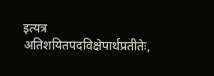इत्यत्र अतिशयितपदविक्षेपार्थप्रतीतेः,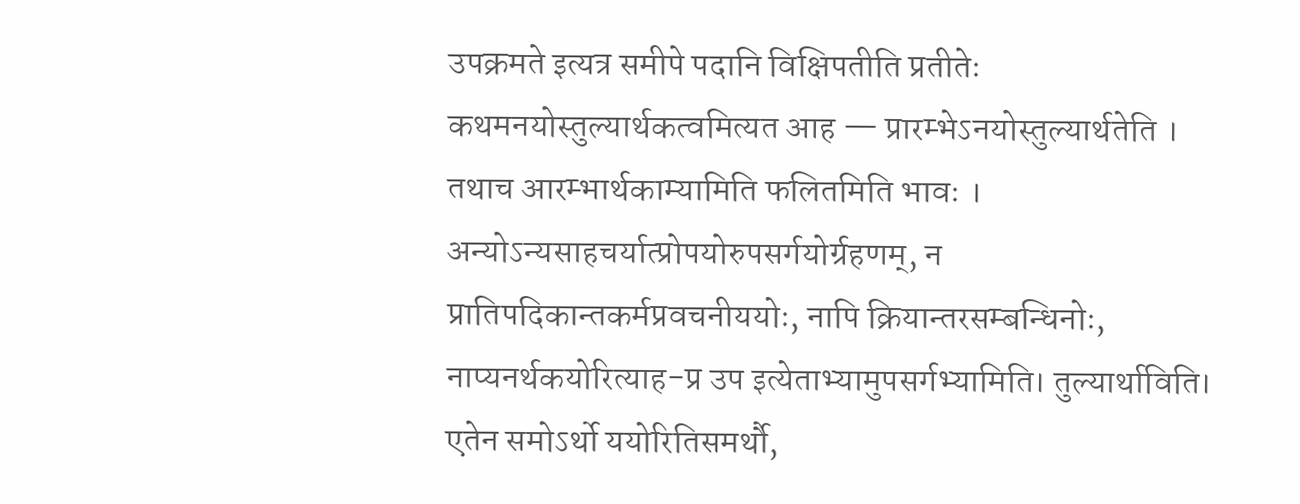उपक्रमते इत्यत्र समीपे पदानि विक्षिपतीति प्रतीतेः कथमनयोस्तुल्यार्थकत्वमित्यत आह — प्रारम्भेऽनयोस्तुल्यार्थतेति । तथाच आरम्भार्थकाम्यामिति फलितमिति भावः ।
अन्योऽन्यसाहचर्यात्प्रोपयोरुपसर्गयोर्ग्रहणम्, न प्रातिपदिकान्तकर्मप्रवचनीययोः, नापि क्रियान्तरसम्बन्धिनोः, नाप्यनर्थकयोरित्याह-प्र उप इत्येताभ्यामुपसर्गभ्यामिति। तुल्यार्थाविति। एतेन समोऽर्थो ययोरितिसमर्थौ,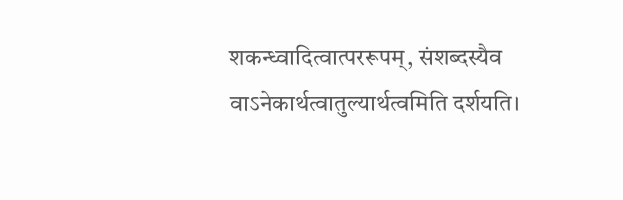शकन्ध्वादित्वात्पररूपम्, संशब्दस्यैव वाऽनेकार्थत्वातुल्यार्थत्वमिति दर्शयति।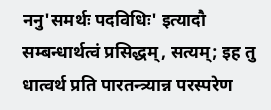ननु'समर्थः पदविधिः' इत्यादौ सम्बन्धार्थत्वं प्रसिद्धम्, सत्यम्; इह तु धात्वर्थ प्रति पारतन्त्र्यान्न परस्परेण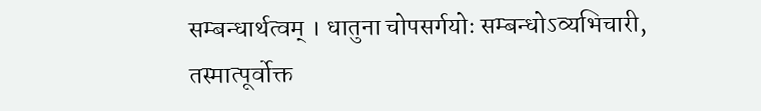सम्बन्धार्थत्वम् । धातुना चोपसर्गयोः सम्बन्धोऽव्यभिचारी, तस्मात्पूर्वोक्त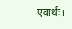एवार्थः।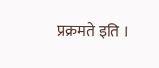प्रक्रमते इति ।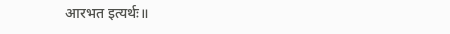आरभत इत्यर्थः॥